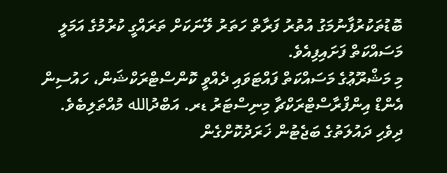ބޮޑުތަކުރުފާނުމަގު އުތުރު ފަރާތް ހަތަރު ލޭނަކަށް ތަރައްގީ ކުރުމުގެ އަމަލީ މަސައްކަތް ފަށައިފިއެވެ.
މި މަޝްރޫޢުގެ މަސައްކަތް ފައްޓަވައި ދެއްވީ ކޮންސްޓްރަކްޝަން، ހައުސިން އެންޑް އިންފްރާސްޓްރަކްޗާ މިނިސްޓަރު ޑރ. އަބްދުالله މުއްތަލިބެވެ.
ދިވެހި ދައުލަތުގެ ބަޖެޓުން ޚަރަދުކޮށްގެން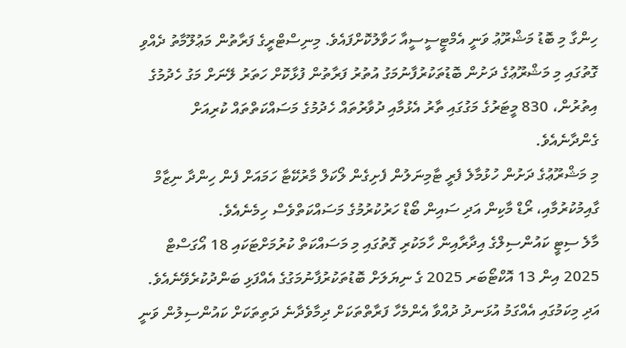ހިންގާ މި ބޮޑު މަޝްރޫޢު ވަނީ އެމްޓީސީސީއާ ހަވާލުކޮށްފައެވެ. މިނިސްޓްރީގެ ފަރާތުން މަޢުލޫމާތު ދެއްވި ގޮތުގައި މި މަޝްރޫޢުގެ ދަށުން ބޮޑުތަކުރުފާނުމަގު އުތުރު ފަރާތުން ފުޅާކޮށް ހަތަރު ލޭނަށް މަގު ހެދުމުގެ އިތުރުން، 830 މީޓަރުގެ މަގުގައި ތާރު އެޅުމާއި ދުވާރުތައް ހެދުމުގެ މަސައްކަތްތައް ކުރިއަށް ގެންދާނެއެވެ.
މި މަޝްރޫޢުގެ ދަށުން ހުޅުމާލެ ފެރީ ޓާމިނަލުން ފެށިގެން ލޯކަލް މާރުކޭޓާ ހަމައަށް ފެން ހިންދާ ނިޒާމް ގާއިމުކުރުމާއި، ރޯޑް މާކިން އަދި ސައިން ބޯޑް ހަރުކުރުމުގެ މަސައްކަތްވެސް ހިމެނެއެވެ.
މާލެ ސިޓީ ކައުންސިލްގެ އިދާރާއިން ހާމަކުރި ގޮތުގައި މި މަސައްކަތް ކުރުމަށްޓަކައި 18 އޯގަސްޓް 2025 އިން 13 އޮކްޓޯބަރ 2025 ގެ ނިޔަލަށް ބޮޑުތަކުރުފާނުމަގުގެ އެއްފަޅި ބަންދުކުރެވޭނެއެވެ. އަދި މިކަމުގައި އެއްގަމު އުޅަނދު ދުއްވާ އެންމެހާ ފަރާތްތަކަށް ދިމާވެދާނެ ދަތިތަކަށް ކައުންސިލުން ވަނީ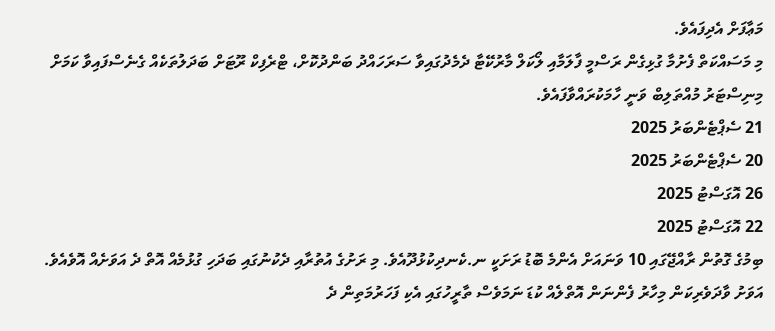މަޢާފަށް އެދިފައެވެ.
މި މަސައްކަތް ފެށުމާ ގުޅިގެން ރަސްމީ ފާލަމާއި ލޯކަލް މާރުކޭޓާ ދެމެދުގައިވާ ސަރަހައްދު ބަންދުކޮށް، ޓްރެފިކް ރޫޓަށް ބަދަލުތަކެއް ގެނެސްފައިވާ ކަމަށް މިނިސްޓަރު މުއްތަލިބް ވަނީ ހާމަކުރައްވާފައެވެ.
21 ސެޕްޓެންބަރު 2025
20 ސެޕްޓެންބަރު 2025
26 އޮގަސްޓު 2025
22 އޮގަސްޓު 2025
ބިމުގެ ގޮތުން ރާއްޖޭގައި 10 ވަނައަށް އެންމެ ބޮޑު ރަށަކީ ނ.ކެނދިކުޅުދޫއެވެ. މި ރަށުގެ އުތުރާއި ދެކުނުގައި ބަދަހި ގުޅުމެއް އޮތް ދެ އަވަށެއް އޮވެއެވެ. އަވަށު ވާދަވެރިކަން މިހާރު ފެންނަން އޮތްލެއް ކުޑަ ނަމަވެސް ތާރީހުގައި އެކި ފަހަރުމަތިން ދެ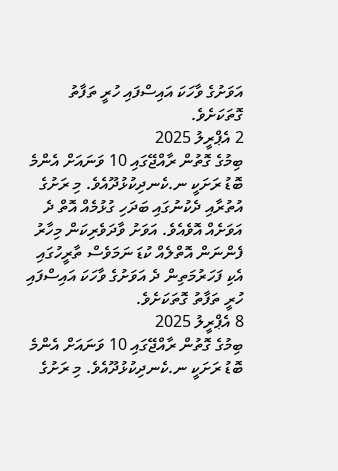އަވަށުގެ ވާހަކަ އައިސްފައި ހުރީ ތަފާތު ގޮތަކަށެވެ.
2 އެޕްރީލު 2025
ބިމުގެ ގޮތުން ރާއްޖޭގައި 10 ވަނައަށް އެންމެ ބޮޑު ރަށަކީ ނ.ކެނދިކުޅުދޫއެވެ. މި ރަށުގެ އުތުރާއި ދެކުނުގައި ބަދަހި ގުޅުމެއް އޮތް ދެ އަވަށެއް އޮވެއެވެ. އަވަށު ވާދަވެރިކަން މިހާރު ފެންނަން އޮތްލެއް ކުޑަ ނަމަވެސް ތާރީހުގައި އެކި ފަހަރުމަތިން ދެ އަވަށުގެ ވާހަކަ އައިސްފައި ހުރީ ތަފާތު ގޮތަކަށެވެ.
8 އެޕްރީލު 2025
ބިމުގެ ގޮތުން ރާއްޖޭގައި 10 ވަނައަށް އެންމެ ބޮޑު ރަށަކީ ނ.ކެނދިކުޅުދޫއެވެ. މި ރަށުގެ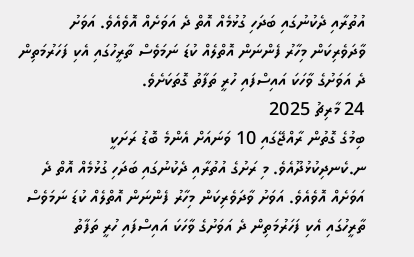އުތުރާއި ދެކުނުގައި ބަދަހި ގުޅުމެއް އޮތް ދެ އަވަށެއް އޮވެއެވެ. އަވަށު ވާދަވެރިކަން މިހާރު ފެންނަން އޮތްލެއް ކުޑަ ނަމަވެސް ތާރީހުގައި އެކި ފަހަރުމަތިން ދެ އަވަށުގެ ވާހަކަ އައިސްފައި ހުރީ ތަފާތު ގޮތަކަށެވެ.
24 މާރިޗު 2025
ބިމުގެ ގޮތުން ރާއްޖޭގައި 10 ވަނައަށް އެންމެ ބޮޑު ރަށަކީ ނ.ކެނދިކުޅުދޫއެވެ. މި ރަށުގެ އުތުރާއި ދެކުނުގައި ބަދަހި ގުޅުމެއް އޮތް ދެ އަވަށެއް އޮވެއެވެ. އަވަށު ވާދަވެރިކަން މިހާރު ފެންނަން އޮތްލެއް ކުޑަ ނަމަވެސް ތާރީހުގައި އެކި ފަހަރުމަތިން ދެ އަވަށުގެ ވާހަކަ އައިސްފައި ހުރީ ތަފާތު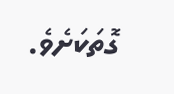ގޮތަކަށެވެ.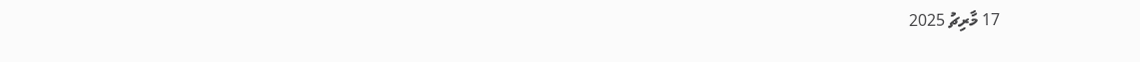17 މާރިޗު 2025